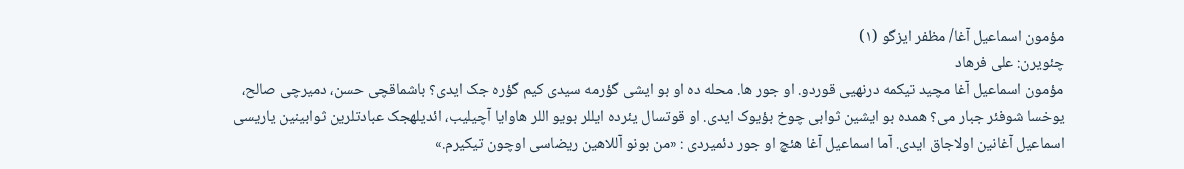مؤمون اسماعیل آغا/ مظفر ایزگو (۱)
چئویرن: علی فرهاد
مؤمون اسماعیل آغا مچید تیکمه درنهیی قوردو. او جور ها. محله ده او بو ایشی گؤرمه سیدی کیم گؤره جک ایدی؟ باشماقچی حسن، دمیرچی صالح، یوخسا شوفئر جبار می؟ همده بو ایشین ثوابی چوخ بؤیوک ایدی. او قوتسال یئرده ایللر بویو اللر هاوایا آچیلیب، ائدیلهجک عبادتلرین ثوابینین یاریسی اسماعیل آغانین اولاجاق ایدی. آما اسماعیل آغا هئچ او جور دئمیردی : «من بونو آللاهین ریضاسی اوچون تیکیرم.»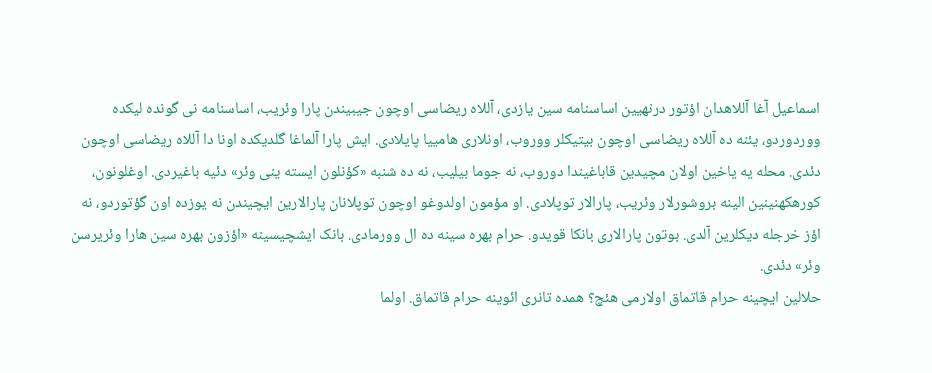اسماعیل آغا آللاهدان اؤتور درنهیین اساسنامه سین یازدی، آللاه ریضاسی اوچون جیبیندن پارا وئریب، اساسنامه نی گونده لیکده ووردوردو، یئنه ده آللاه ریضاسی اوچون بیتیکلر ووروب، اونلاری هامییا پایلادی. ایش پارا آلماغا گلدیکده اونا دا آللاه ریضاسی اوچون دئدی. محله یه یاخین اولان مچیدین قاباغیندا دوروب، نه جوما بیلیب، نه ده شنبه «کؤنلون ایسته ینی وئر» دئیه باغیردی. اوغلونون، کورهکهنینین الینه بروشورلار وئریب، پارالار توپلادی. او مؤمون اولدوغو اوچون توپلانان پارالارین ایچیندن نه یوزده اون گؤتوردو، نه اؤز خرجله دیکلرین آلدی. بوتون پارالاری بانکا قویدو. حرام بهره سینه ده ال وورمادی. بانک ایشچیسینه «اؤزون بهره سین هارا وئریرسن وئر» دئدی.
حلالین ایچینه حرام قاتماق اولارمی هئچ؟ همده تانری ائوینه حرام قاتماق. اولما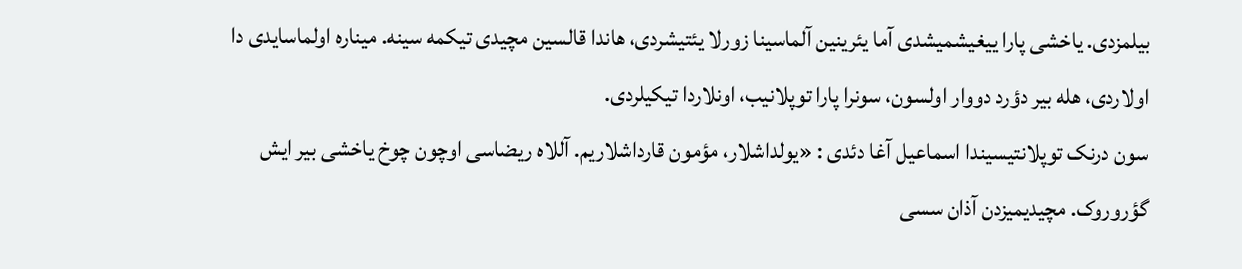بیلمزدی. یاخشی پارا ییغیشمیشدی آما یئرینین آلماسینا زورلا یئتیشردی، هاندا قالسین مچیدی تیکمه سینه. میناره اولماسایدی دا اولاردی، هله بیر دؤرد دووار اولسون، سونرا پارا توپلانیب، اونلاردا تیکیلردی.
سون درنک توپلانتیسیندا اسماعیل آغا دئدی : «یولداشلار، مؤمون قارداشلاریم. آللاه ریضاسی اوچون چوخ یاخشی بیر ایش گؤروروک. مچیدیمیزدن آذان سسی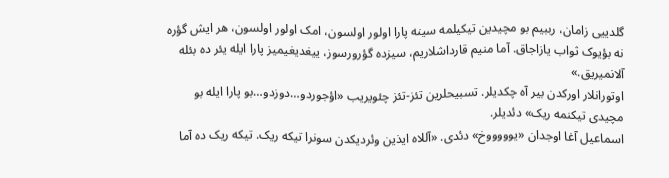گلدییی زامان، رببیم بو مچیدین تیکیلمه سینه پارا اولور اولسون، امک اولور اولسون، هر ایش گؤره نه بؤیوک ثواب یازاجاق. آما منیم قارداشلاریم، سیزده گؤرورسوز، ییغدیغیمیز پارا ایله یئر ده بئله آلانمیریق.»
اوتورانلار اورکدن بیر آه چکدیلر. تسبیحلرین تئز-تئز چئویریب «اؤجوردو…دوزدو…بو پارا ایله بو مچیدی تیکنمه ریک» دئدیلر.
اسماعیل آغا اوجدان «یوووووخ» دئدی. «آللاه ایذین وئردیکدن سونرا تیکه ریک. تیکه ریک ده آما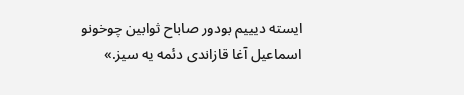ایسته دیییم بودور صاباح ثوابین چوخونو اسماعیل آغا قازاندی دئمه یه سیز.»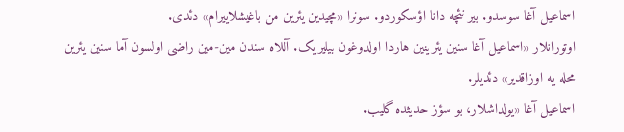اسماعیل آغا سوسدو. بیر نئچه دانا اؤسکوردو. سونرا «مچیدین یئرین من باغیشلاییرام» دئدی.
اوتورانلار «اسماعیل آغا سنین یئرینین هاردا اولدوغون بیلیریک. آللاه سندن مین-مین راضی اولسون آما سنین یئرین محله یه اوزاقدیر» دئدیلر.
اسماعیل آغا «یولداشلار، بو سؤز حدیثده گلیب.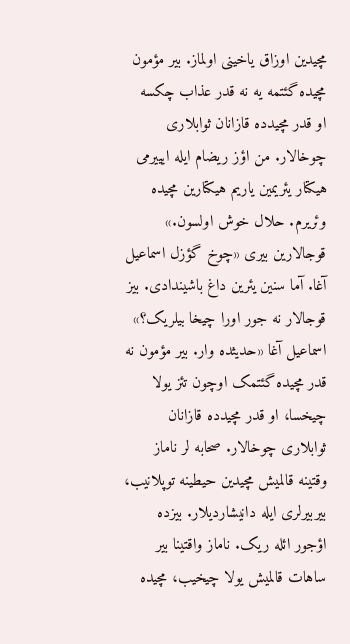مچیدین اوزاق یاخینی اولماز. بیر مؤمون مچیده گئتمه یه نه قدر عذاب چکسه او قدر مچیدده قازانان ثوابلاری چوخالار. من اؤز ریضام ایله ایییرمی هیکتار یئریمین یاریم هیکتارین مچیده وئریرم. حلال خوش اولسون.»
قوجالارین بیری «چوخ گؤزل اسماعیل آغا. آما سنین یئرین داغ باشیندادی. بیز قوجالار نه جور اورا چیخا بیلریک؟»
اسماعیل آغا «حدیثده وار. بیر مؤمون نه قدر مچیده گئتمک اوچون تئز یولا چیخسا، او قدر مچیدده قازانان ثوابلاری چوخالار. صحابه لر ناماز وقتینه قالمیش مچیدین حیطینه توپلانیب، بیربیرلری ایله دانیشاردیلار. بیزده اؤجور ائله ریک. ناماز واقتینا بیر ساهات قالمیش یولا چیخیب، مچیده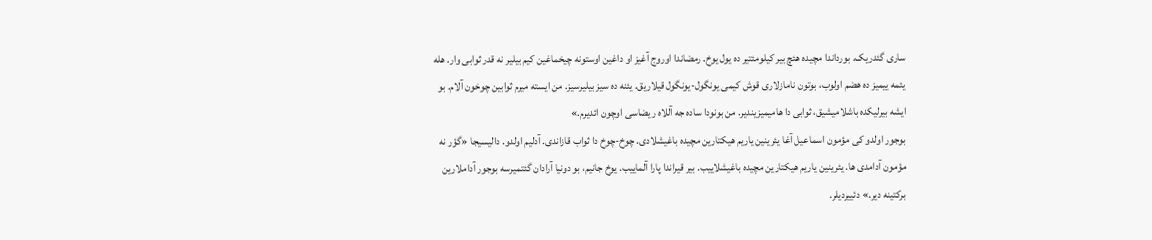ساری گئدریک. بورداندا مچیده هئچ بیر کیلومئتیر ده یول یوخ. رمضاندا اوروج آغیز او داغین اوستونه چیخماغین کیم بیلیر نه قدر ثوابی وار. هله یئمه ییمیز ده هضم اولوب، بوتون نامازلاری قوش کیمی یونگول-یونگول قیلاریق. یئنه ده سیز بیلیرسیز. من ایسته میرم ثوابین چوخون آلام. بو ایشه بیرلیکده باشلامیشیق، ثوابی دا هامیمیزیندیر. من بونودا ساده جه آللاه ریضاسی اوچون ائدیرم.»
بوجور اولدو کی مؤمون اسماعیل آغا یئرینین یاریم هیکتارین مچیده باغیشلادی. چوخ-چوخ دا ثواب قازاندی. آدلیم اولدو. دالیسیجا «گؤر نه مؤمون آدامدی ها. یئرینین یاریم هیکتارین مچیده باغیشلاییب. بیر قیراندا پارا آلماییب. یوخ جانیم، بو دونیا آرادان گئتمیرسه بوجور آداملارین برکتینه دیر.» دئییردیلر.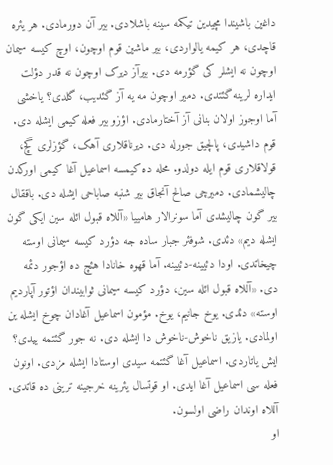داغین باشیندا مچیدین تیکمه سینه باشلادی. بیر آن دورمادی. هر یئره قاچدی، هر کیمه یالواردی، بیر ماشین قوم اوچون، اوچ کیسه سیمان اوچون نه ایشلر کی گؤرمه دی. بیرآز دیرک اوچون نه قدر دؤلت ایداره لرینه گئتدی. دمیر اوچون مه یه آز گئدیب، گلدی؟ یاخشی آما اوجوز اولان بنانی آز آختارمادی. اؤزو بیر فعله کیمی ایشله دی. قوم داشیدی، پالچیق جورله دی. دیرناقلاری آهک، گؤزلری گچ، قولاقلاری قوم ایله دولدو. محله ده کیمسه اسماعیل آغا کیمی اورکدن چالیشمادی. دمیرچی صالح آنجاق بیر شنبه صاباحی ایشله دی. باققال بیر گون چالیشدی آما سونرالار هامییا «آللاه قبول ائله سین ایکی گون ایشله دیم» دئدی. شوفئر جبار ساده جه دؤرد کیسه سیمانی اوسته چیخاتدی. اودا دئیینه-دئیینه. آما قهوه خانادا هئچ ده اؤجور دئمه دی. «آللاه قبول ائله سین، دؤرد کیسه سیمانی ثوابیندان اؤتور آپاردیم اوسته» دئدی. یوخ جانیم، یوخ. مؤمون اسماعیل آغادان چوخ ایشله ین اولمادی. یازیق ناخوش-ناخوش دا ایشله دی. نه جور گئتمه ییدی؟ ایش یاتاردی. اسماعیل آغا گئتمه سیدی اوستادا ایشله مزدی. اونون فعله سی اسماعیل آغا ایدی. او قوتسال یئرینه خرجینه ترینی ده قاتدی. آللاه اوندان راضی اولسون.
او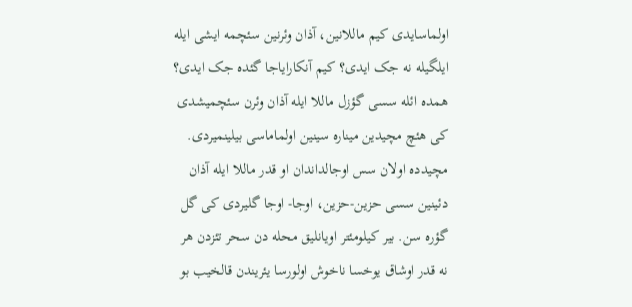اولماسایدی کیم ماللانین، آذان وئرنین سئچمه ایشی ایله ایلگیله نه جک ایدی؟ کیم آنکارایاجا گئده جک ایدی؟ همده ائله سسی گؤزل ماللا ایله آذان وئرن سئچمیشدی کی هئچ مچیدین میناره سینین اولماماسی بیلینمیردی. مچیدده اولان سس اوجالداندان او قدر ماللا ایله آذان دئینین سسی حزین-حزین، اوجا- اوجا گلیردی کی گل گؤره سن. بیر کیلومئتر اویانلیق محله دن سحر تئزدن هر نه قدر اوشاق یوخسا ناخوش اولورسا یئریندن قالخیب بو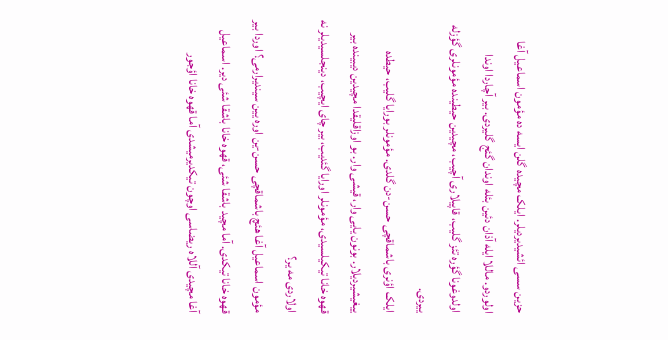حزین سسی ائشیدیردیلر. ایلک مچیده گلن ایسه ده مؤمون اسماعیل آغا اولوردو. ماللا ایله آذان دئین بئله اوندان گئج گلیردی. بیر آچاردا اوندا اولدوغونا گؤره تئز گلیب، قاپیلاری آچیب، مچیدین حیطینده مؤمونلری گؤزله ییردی.
ایلک اؤنری باشماقچی حسن-دن گلدی. مؤمونلر بورایا گلیب، حیطده ییغیشیردیلار. بونون یایی وار، قیشی وار. بو اوزاقلیقدا مچیدین دیبینده بیر قهوه خانا تیکیلسیدی، مؤمونلر اورایا گئدیب، بیر چای ایچیب، دینجلسیدیلر نه اولاردی مه یر؟
مؤمون اسماعیل آغا هئچ باشماقچی حسن-ین اوره یین سیندیرارمی؟ اوردا بیر قهوه خانا تیکدی. آما مچید باشقا شئی، قهوه خانا باشقا شئی دیر. اسماعیل آغا مچیدی آللاه ریضاسی اوچون تیکدیرمیشدی آما قهوه خانا اؤجور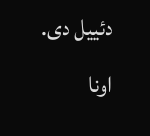دئییل دی. اونا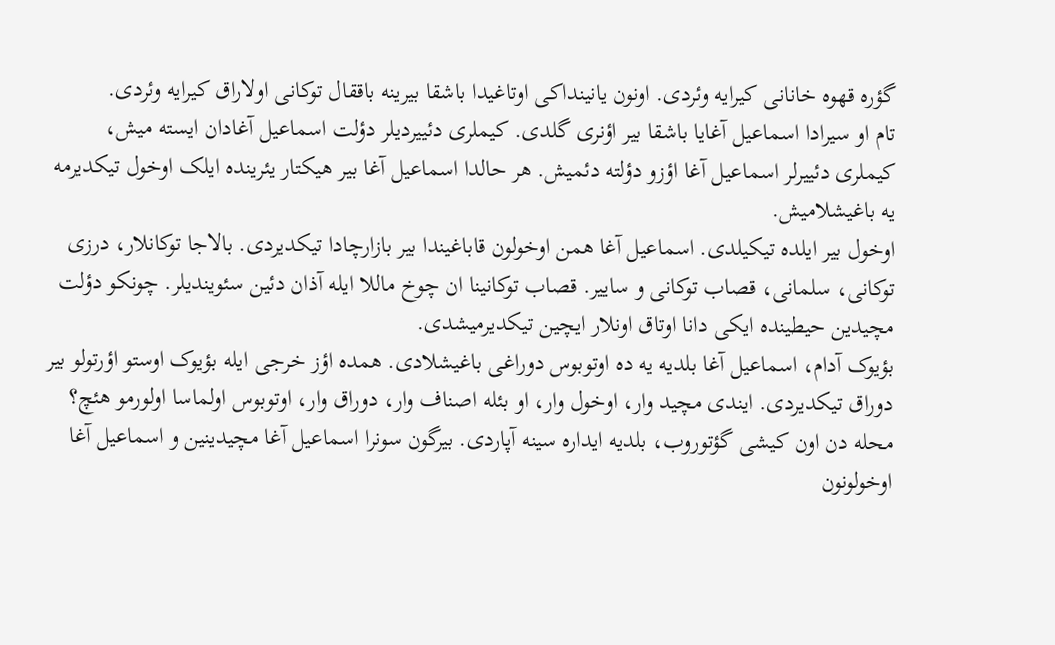گؤره قهوه خانانی کیرایه وئردی. اونون یانینداکی اوتاغیدا باشقا بیرینه باققال توکانی اولاراق کیرایه وئردی.
تام او سیرادا اسماعیل آغایا باشقا بیر اؤنری گلدی. کیملری دئییردیلر دؤلت اسماعیل آغادان ایسته میش، کیملری دئییرلر اسماعیل آغا اؤزو دؤلته دئمیش. هر حالدا اسماعیل آغا بیر هیکتار یئرینده ایلک اوخول تیکدیرمه یه باغیشلامیش.
اوخول بیر ایلده تیکیلدی. اسماعیل آغا همن اوخولون قاباغیندا بیر بازارچادا تیکدیردی. بالاجا توکانلار، درزی توکانی، سلمانی، قصاب توکانی و ساییر. قصاب توکانینا ان چوخ ماللا ایله آذان دئین سئویندیلر. چونکو دؤلت مچیدین حیطینده ایکی دانا اوتاق اونلار ایچین تیکدیرمیشدی.
بؤیوک آدام، اسماعیل آغا بلدیه یه ده اوتوبوس دوراغی باغیشلادی. همده اؤز خرجی ایله بؤیوک اوستو اؤرتولو بیر دوراق تیکدیردی. ایندی مچید وار، اوخول وار، او بئله اصناف وار، دوراق وار، اوتوبوس اولماسا اولورمو هئچ؟ محله دن اون کیشی گؤتوروب، بلدیه ایداره سینه آپاردی. بیرگون سونرا اسماعیل آغا مچیدینین و اسماعیل آغا اوخولونون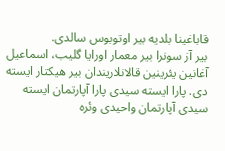قاباغینا بلدیه بیر اوتوبوس سالدی.
بیر آز سونرا بیر معمار اورایا گلیب، اسماعیل آغانین یئرینین قالانلاریندان بیر هیکتار ایسته دی. پارا ایسته سیدی پارا آپارتمان ایسته سیدی آپارتمان واحیدی وئره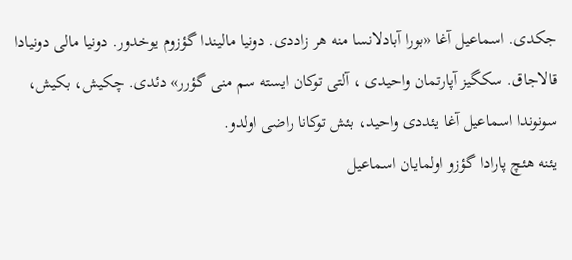جکدی. اسماعیل آغا «بورا آبادلانسا منه هر زاددی. دونیا مالیندا گؤزوم یوخدور. دونیا مالی دونیادا قالاجاق. سکگیز آپارتمان واحیدی ، آلتی توکان ایسته سم منی گؤرر» دئدی. چکیش، بکیش، سونوندا اسماعیل آغا یئددی واحید، بئش توکانا راضی اولدو.
یئنه هئچ پارادا گؤزو اولمایان اسماعیل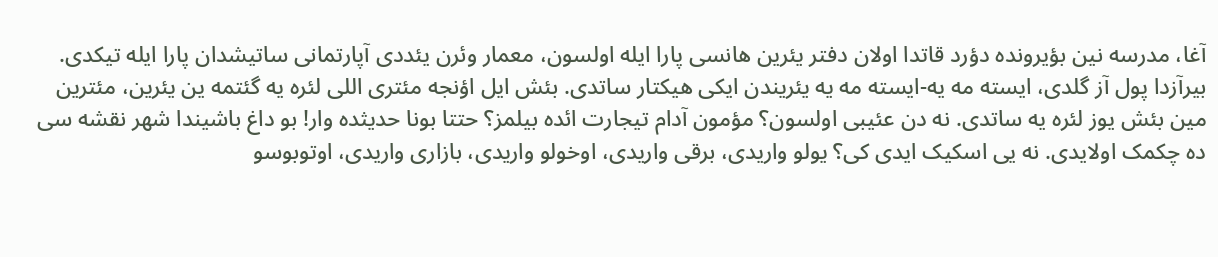آغا، مدرسه نین بؤیرونده دؤرد قاتدا اولان دفتر یئرین هانسی پارا ایله اولسون، معمار وئرن یئددی آپارتمانی ساتیشدان پارا ایله تیکدی. بیرآزدا پول آز گلدی، ایسته مه یه-ایسته مه یه یئریندن ایکی هیکتار ساتدی. بئش ایل اؤنجه مئتری اللی لئره یه گئتمه ین یئرین، مئترین مین بئش یوز لئره یه ساتدی. نه دن عئیبی اولسون؟ مؤمون آدام تیجارت ائده بیلمز؟ حتتا بونا حدیثده وار! بو داغ باشیندا شهر نقشه سی ده چکمک اولایدی. نه یی اسکیک ایدی کی؟ یولو واریدی، برقی واریدی، اوخولو واریدی، بازاری واریدی، اوتوبوسو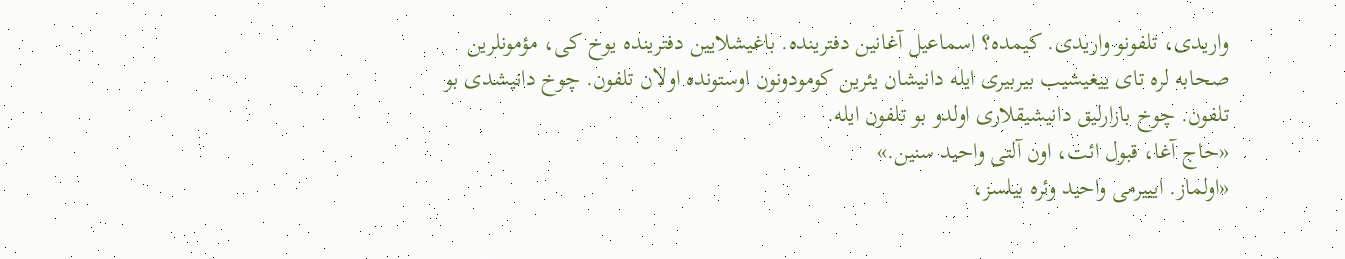واریدی، تلفونو واریدی. کیمده؟ اسماعیل آغانین دفترینده. باغیشلایین دفترینده یوخ کی، مؤمونلرین صحابه لره تای ییغیشیب بیربیری ایله دانیشان یئرین کومودونون اوستونده اولان تلفون. چوخ دانیشدی بو تلفون. چوخ بازارلیق دانیشیقلاری اولدو بو تلفون ایله.
«حاج آغا، قبول ائت، اون آلتی واحید سنین.»
«اولماز. ایییرمی واحید وئره بیلسز،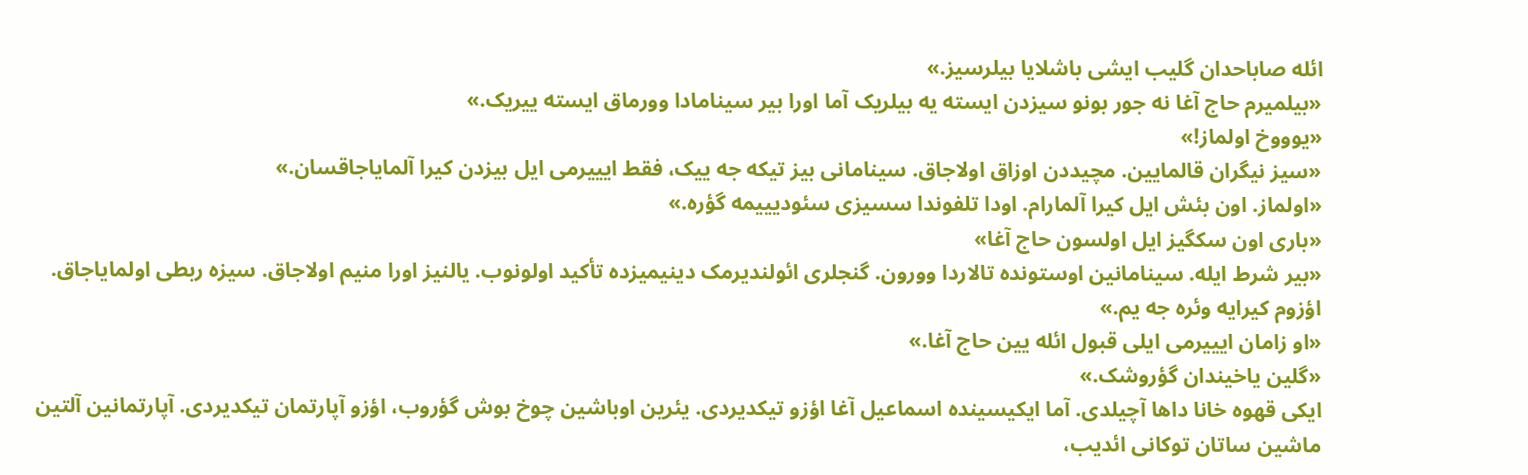ائله صاباحدان گلیب ایشی باشلایا بیلرسیز.»
«بیلمیرم حاج آغا نه جور بونو سیزدن ایسته یه بیلریک آما اورا بیر سینامادا وورماق ایسته ییریک.»
«یوووخ اولماز!»
«سیز نیگران قالمایین. مچیددن اوزاق اولاجاق. سینامانی بیز تیکه جه ییک، فقط ایییرمی ایل بیزدن کیرا آلمایاجاقسان.»
«اولماز. اون بئش ایل کیرا آلمارام. اودا تلفوندا سسیزی سئودیییمه گؤره.»
«باری اون سکگیز ایل اولسون حاج آغا»
«بیر شرط ایله. سینامانین اوستونده تالاردا وورون. گنجلری ائولندیرمک دینیمیزده تأکید اولونوب. یالنیز اورا منیم اولاجاق. سیزه ربطی اولمایاجاق. اؤزوم کیرایه وئره جه یم.»
«او زامان ایییرمی ایلی قبول ائله یین حاج آغا.»
«گلین یاخیندان گؤروشک.»
ایکی قهوه خانا داها آچیلدی. آما ایکیسینده اسماعیل آغا اؤزو تیکدیردی. یئرین اوباشین چوخ بوش گؤروب، اؤزو آپارتمان تیکدیردی. آپارتمانین آلتین ماشین ساتان توکانی ائدیب،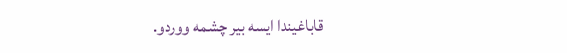قاباغیندا ایسه بیر چشمه ووردو.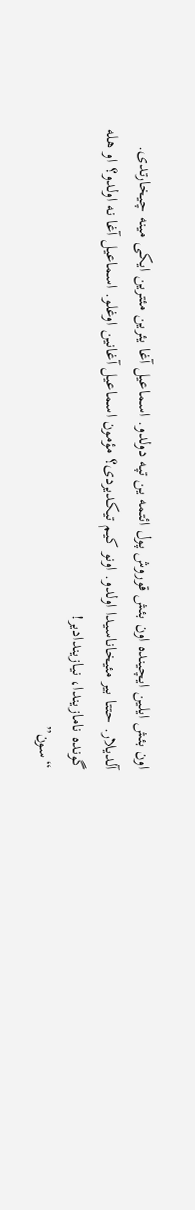اون بئش ایلین ایچینده اون بئش قوروش پول ائتمه ین تپه دولدو. اسماعیل آغا یئرین مئترین ایکی مینه چیخارتدی. آلدیلار. حتتا بیر مئیخاناسیدا اولدو. اونو کیم تیکدیردی؟ مؤمون اسماعیل آغانین اوغلو. اسماعیل آغا نه اولدو؟ او هله گونده نامازیندا، نیازیندادیر!
“سون”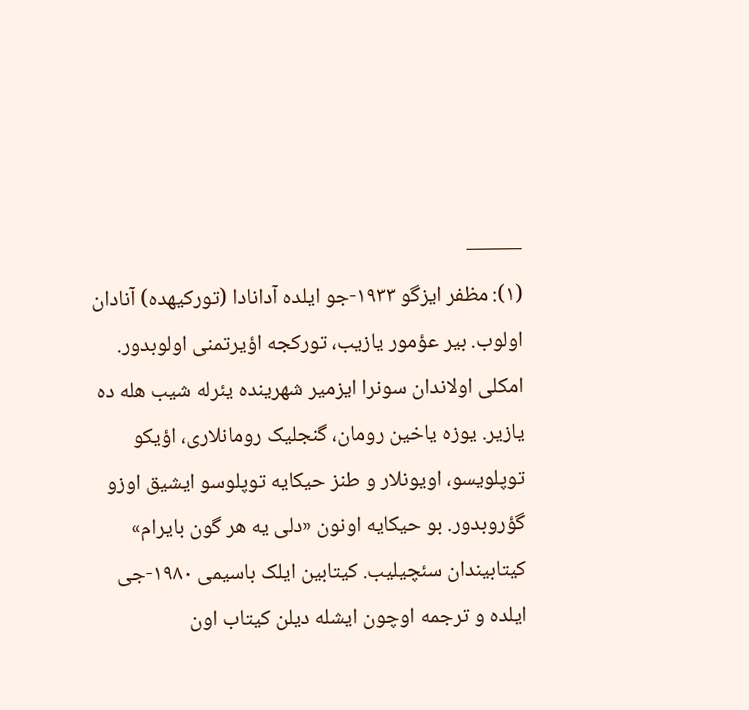——–
(۱): مظفر ایزگو ۱۹۳۳-جو ایلده آدانادا (تورکیهده) آنادان اولوب. بیر عؤمور یازیب، تورکجه اؤیرتمنی اولوبدور. امکلی اولاندان سونرا ایزمیر شهرینده یئرله شیب هله ده یازیر. یوزه یاخین رومان، گنجلیک رومانلاری، اؤیکو توپلویسو، اویونلار و طنز حیکایه توپلوسو ایشیق اوزو گؤروبدور. بو حیکایه اونون «دلی یه هر گون بایرام» کیتابیندان سئچیلیب. کیتابین ایلک باسیمی ۱۹۸۰-جی ایلده و ترجمه اوچون ایشله دیلن کیتاب اون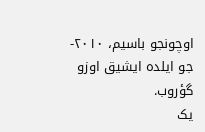اوچونجو باسیم، ۲۰۱۰-جو ایلده ایشیق اوزو گؤروب.
یک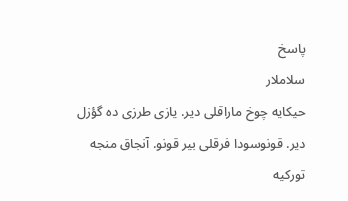پاسخ
سلاملار
حیکایه چوخ ماراقلی دیر. یازی طرزی ده گؤزل دیر. قونوسودا فرقلی بیر قونو. آنجاق منجه تورکیه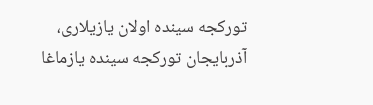تورکجه سینده اولان یازیلاری، آذربایجان تورکجه سینده یازماغا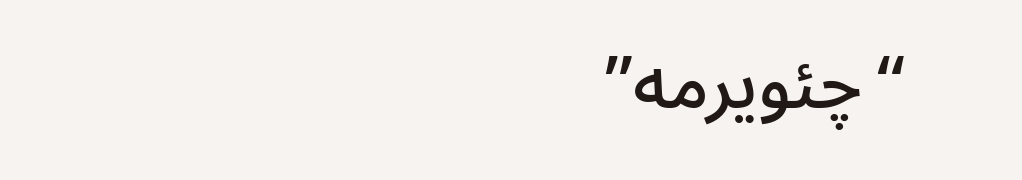“چئویرمه”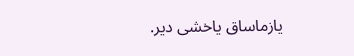یازماساق یاخشی دیر.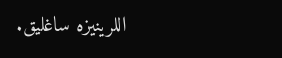اللرینیزه ساغلیق.